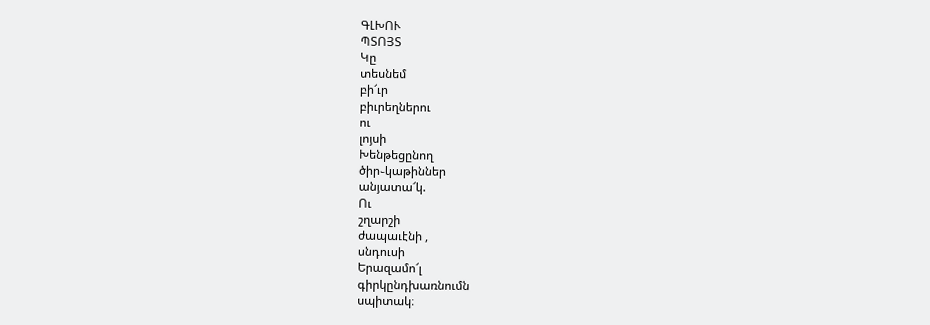ԳԼԽՈՒ
ՊՏՈՅՏ
Կը
տեսնեմ
բի՜ւր
բիւրեղներու
ու
լոյսի
Խենթեցընող
ծիր֊կաթիններ
անյատա՜կ.
Ու
շղարշի
ժապաւէնի ,
սնդուսի
Երազամո՜լ
գիրկընդխառնումն
սպիտակ։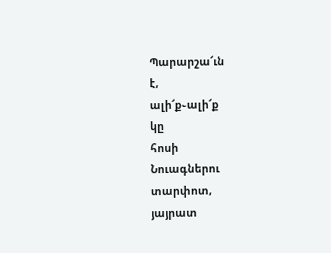Պարարշա՜ւն
է,
ալի՜ք֊ալի՜ք
կը
հոսի
Նուագներու
տարփոտ,
յայրատ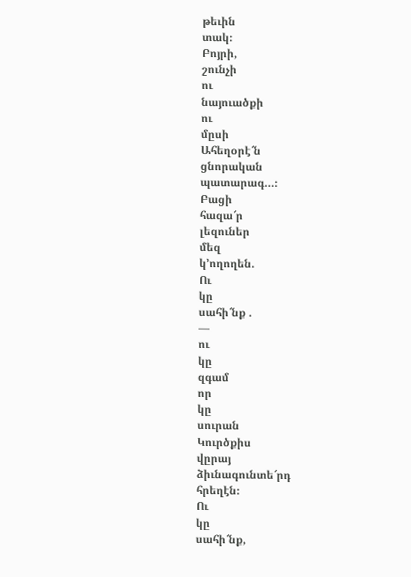թեւին
տակ։
Բոյրի,
շունչի
ու
նայուածքի
ու
մըսի
Ահեղօրէ՜ն
ցնորական
պատարագ…։
Բացի
հազա՜ր
լեզուներ
մեզ
կ’ողողեն.
Ու
կը
սահի՜նք .
—
ու
կը
զգամ
որ
կը
սուրան
Կուրծքիս
վըրայ
ձիւնագունտե՜րդ
հրեղէն։
Ու
կը
սահի՜նք,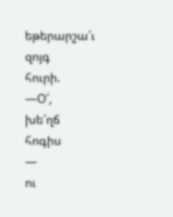եթերարշա՜ւ
զոյգ
հուրի.
—Օ՜,
խե՜ղճ
հոգիս
—
ու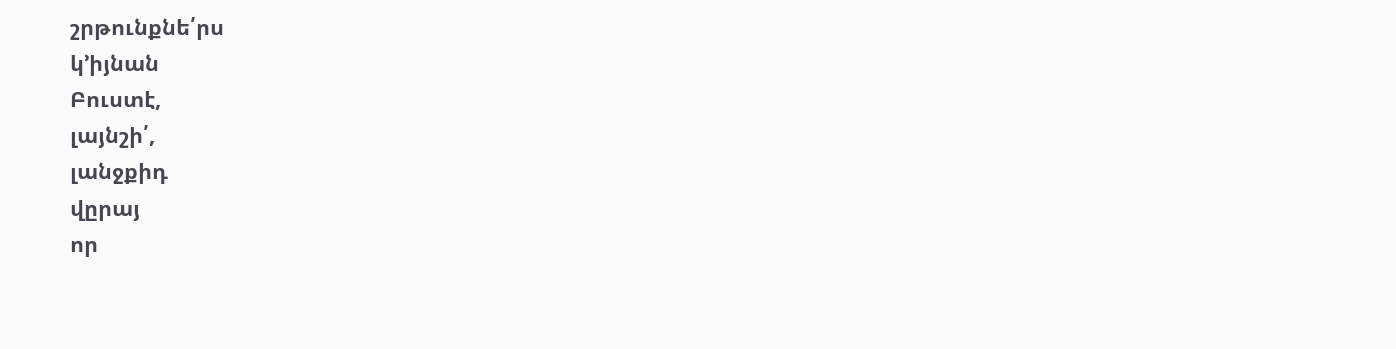շրթունքնե՛րս
կ’իյնան
Բուստէ,
լայնշի՛,
լանջքիդ
վըրայ
որ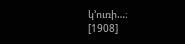կ’ուռի…։
[1908]